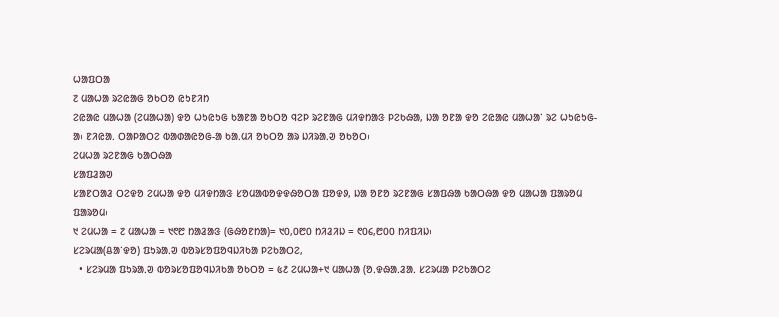ᱦᱟᱯᱛᱟ
᱗ ᱢᱟᱦᱟ ᱨᱮᱭᱟᱜ ᱚᱠᱛᱚ ᱭᱩᱱᱤᱴ
ᱮᱭᱟᱭ ᱢᱟᱦᱟ (ᱮᱢᱟᱦᱟ) ᱫᱚ ᱦᱩᱭᱩᱜ ᱠᱟᱱᱟ ᱚᱠᱛᱚ ᱧᱮᱞ ᱨᱮᱱᱟᱜ ᱢᱤᱫᱴᱟᱝ ᱞᱮᱠᱷᱟ, ᱡᱟ ᱚᱱᱟ ᱫᱚ ᱮᱭᱟᱭ ᱢᱟᱦᱟᱸ ᱨᱮ ᱦᱩᱭᱩᱜ-ᱟ᱾ ᱱᱤᱭᱟᱹ ᱛᱟᱞᱟᱛᱮ ᱵᱟᱰᱟᱭᱚᱜ-ᱟ ᱠᱟᱹᱢᱤ ᱚᱠᱛᱚ ᱟᱨ ᱡᱤᱨᱟᱹᱣ ᱚᱠᱚᱛ᱾
ᱮᱢᱦᱟ ᱨᱮᱱᱟᱜ ᱠᱟᱛᱷᱟ
ᱥᱟᱯᱲᱟᱣ
ᱥᱟᱱᱛᱟᱲ ᱛᱮᱫᱚ ᱮᱢᱦᱟ ᱫᱚ ᱢᱤᱫᱴᱟᱝ ᱥᱚᱢᱟᱵᱚᱫᱫᱷᱚᱛᱟ ᱯᱚᱫᱽ, ᱡᱟ ᱚᱱᱚ ᱨᱮᱱᱟᱜ ᱥᱟᱯᱷᱟ ᱠᱟᱛᱷᱟ ᱫᱚ ᱢᱟᱦᱟ ᱯᱟᱨᱚᱢ ᱯᱟᱨᱚᱢ᱾
᱑ ᱮᱢᱦᱟ = ᱗ ᱢᱟᱦᱟ = ᱑᱖᱘ ᱴᱟᱲᱟᱝ (ᱜᱷᱚᱱᱴᱟ)= ᱑᱐,᱐᱘᱐ ᱴᱤᱲᱤᱡ = ᱖᱐᱔,᱘᱐᱐ ᱴᱤᱯᱤᱡ᱾
ᱥᱮᱨᱢᱟ(ᱪᱟᱸᱫᱚ) ᱯᱩᱨᱟᱹᱣ ᱵᱚᱨᱥᱚᱯᱚᱧᱡᱤᱠᱟ ᱞᱮᱠᱟᱛᱮ,
  • ᱥᱮᱨᱢᱟ ᱯᱩᱨᱟᱹᱣ ᱵᱚᱨᱥᱚᱯᱚᱧᱡᱤᱠᱟ ᱚᱠᱛᱚ = ᱕᱒ ᱮᱢᱦᱟ+᱑ ᱢᱟᱦᱟ (ᱚᱹᱫᱷᱟᱹᱲᱟᱹ ᱥᱮᱨᱢᱟ ᱞᱮᱠᱟᱛᱮ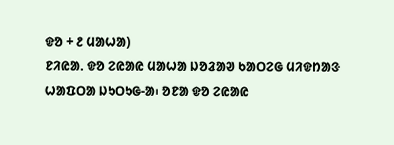ᱫᱚ + ᱒ ᱢᱟᱦᱟ)
ᱱᱤᱭᱟᱹ ᱫᱚ ᱮᱭᱟᱭ ᱢᱟᱦᱟ ᱡᱚᱲᱟᱣ ᱠᱟᱛᱮᱜ ᱢᱤᱫᱴᱟᱝ ᱦᱟᱯᱛᱟ ᱡᱩᱛᱩᱜ-ᱟ᱾ ᱚᱱᱟ ᱫᱚ ᱮᱭᱟᱭ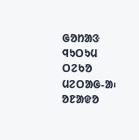ᱜᱚᱴᱟᱝ ᱧᱩᱛᱩᱢ ᱛᱮᱠᱚ ᱢᱮᱛᱟᱜ-ᱟ᱾ ᱚᱱᱟᱫᱚ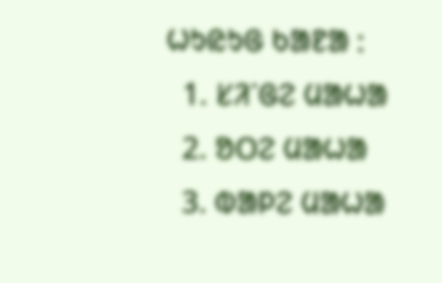ᱦᱩᱭᱩᱜ ᱠᱟᱱᱟ ᱺ
  1. ᱥᱤᱸᱜᱮ ᱢᱟᱦᱟ
  2. ᱚᱛᱮ ᱢᱟᱦᱟ
  3. ᱵᱟᱞᱮ ᱢᱟᱦᱟ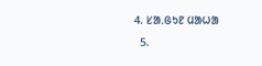4. ᱥᱟᱹᱜᱩᱱ ᱢᱟᱦᱟ
  5.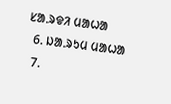ᱥᱟᱹᱨᱫᱤ ᱢᱟᱦᱟ
  6. ᱡᱟᱹᱨᱩᱢ ᱢᱟᱦᱟ
  7.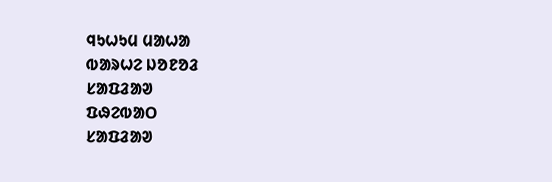ᱧᱩᱦᱩᱢ ᱢᱟᱦᱟ
ᱵᱟᱨᱦᱮ ᱡᱚᱱᱚᱲ
ᱥᱟᱯᱲᱟᱣ
ᱯᱷᱮᱵᱟᱛ
ᱥᱟᱯᱲᱟᱣ